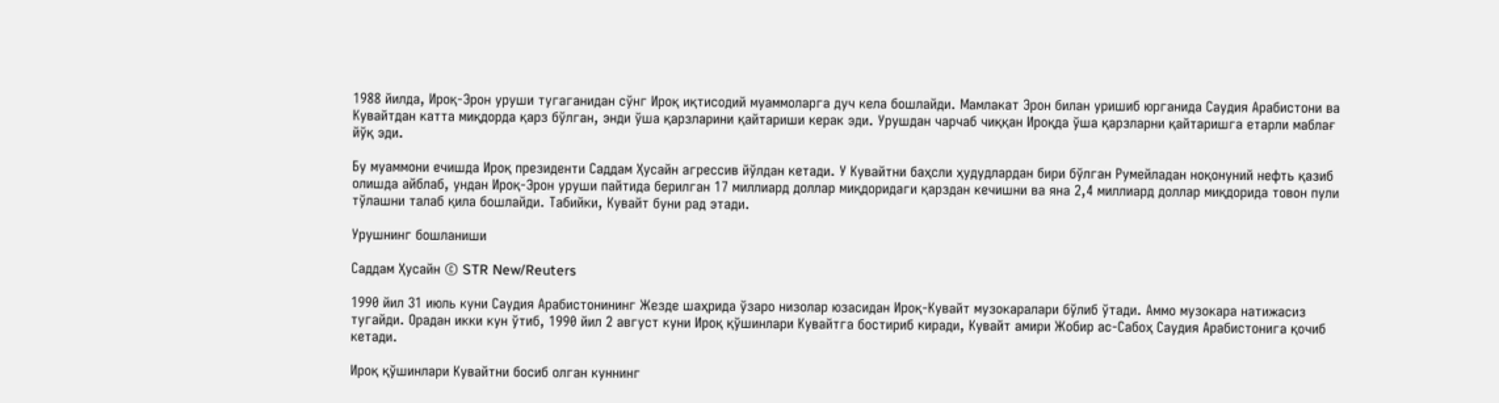1988 йилда, Ироқ-Эрон уруши тугаганидан сўнг Ироқ иқтисодий муаммоларга дуч кела бошлайди. Мамлакат Эрон билан уришиб юрганида Саудия Арабистони ва Кувайтдан катта миқдорда қарз бўлган, энди ўша қарзларини қайтариши керак эди. Урушдан чарчаб чиққан Ироқда ўша қарзларни қайтаришга етарли маблағ йўқ эди.

Бу муаммони ечишда Ироқ президенти Саддам Ҳусайн агрессив йўлдан кетади. У Кувайтни баҳсли ҳудудлардан бири бўлган Румейладан ноқонуний нефть қазиб олишда айблаб, ундан Ироқ-Эрон уруши пайтида берилган 17 миллиард доллар миқдоридаги қарздан кечишни ва яна 2,4 миллиард доллар миқдорида товон пули тўлашни талаб қила бошлайди. Табийки, Кувайт буни рад этади.

Урушнинг бошланиши

Саддам Ҳусайн © STR New/Reuters

1990 йил 31 июль куни Саудия Арабистонининг Жезде шаҳрида ўзаро низолар юзасидан Ироқ-Кувайт музокаралари бўлиб ўтади. Аммо музокара натижасиз тугайди. Орадан икки кун ўтиб, 1990 йил 2 август куни Ироқ қўшинлари Кувайтга бостириб киради, Кувайт амири Жобир ас-Сабоҳ Саудия Арабистонига қочиб кетади.

Ироқ қўшинлари Кувайтни босиб олган куннинг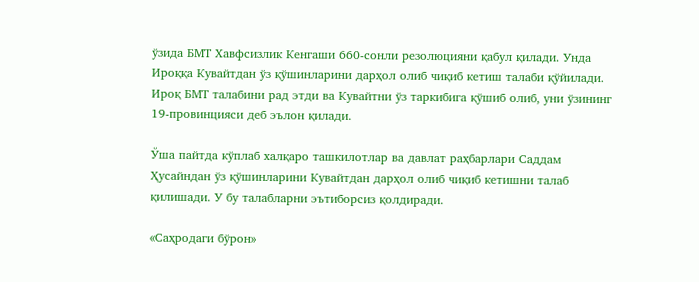ўзида БМТ Хавфсизлик Кенгаши 660-сонли резолюцияни қабул қилади. Унда Ироққа Кувайтдан ўз қўшинларини дарҳол олиб чиқиб кетиш талаби қўйилади. Ироқ БМТ талабини рад этди ва Кувайтни ўз таркибига қўшиб олиб, уни ўзининг 19-провинцияси деб эълон қилади.

Ўша пайтда кўплаб халқаро ташкилотлар ва давлат раҳбарлари Саддам Ҳусайндан ўз қўшинларини Кувайтдан дарҳол олиб чиқиб кетишни талаб қилишади. У бу талабларни эътиборсиз қолдиради.

«Саҳродаги бўрон»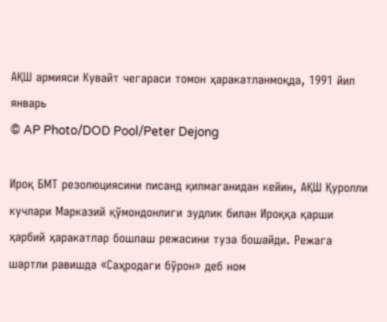АҚШ армияси Кувайт чегараси томон ҳаракатланмоқда, 1991 йил январь
© AP Photo/DOD Pool/Peter Dejong

Ироқ БМТ резолюциясини писанд қилмаганидан кейин, АҚШ Қуролли кучлари Марказий қўмондонлиги зудлик билан Ироққа қарши ҳарбий ҳаракатлар бошлаш режасини туза бошайди. Режага шартли равишда «Саҳродаги бўрон» деб ном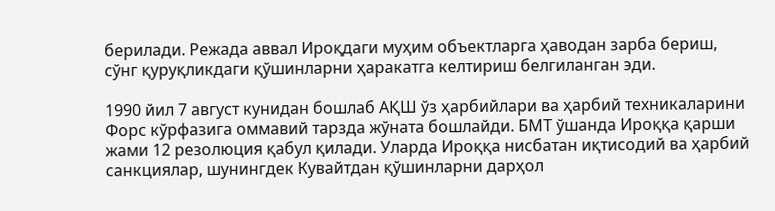берилади. Режада аввал Ироқдаги муҳим объектларга ҳаводан зарба бериш, сўнг қуруқликдаги қўшинларни ҳаракатга келтириш белгиланган эди.

1990 йил 7 август кунидан бошлаб АҚШ ўз ҳарбийлари ва ҳарбий техникаларини Форс кўрфазига оммавий тарзда жўната бошлайди. БМТ ўшанда Ироққа қарши жами 12 резолюция қабул қилади. Уларда Ироққа нисбатан иқтисодий ва ҳарбий санкциялар, шунингдек Кувайтдан қўшинларни дарҳол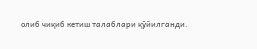олиб чиқиб кетиш талаблари қўйилганди.